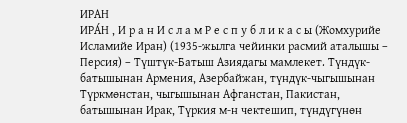ИРАН
ИРА́Н , И р а н И с л а м Р е с п у б л и к а с ы (Жомхурийе Исламийе Иран) (1935-жылга чейинки расмий аталышы – Персия) – Түштүк-Батыш Азиядагы мамлекет. Түндүк-батышынан Армения, Азербайжан, түндүк-чыгышынан Түркмөнстан, чыгышынан Афганстан, Пакистан, батышынан Ирак, Түркия м-н чектешип, түндүгүнөн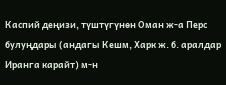Каспий деңизи, түштүгүнөн Оман ж-а Перс булуңдары (андагы Кешм, Харк ж. б. аралдар Иранга карайт) м-н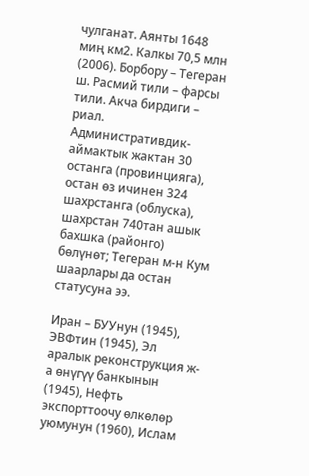чулганат. Аянты 1648 миң км2. Калкы 70,5 млн (2006). Борбору – Тегеран ш. Расмий тили – фарсы тили. Акча бирдиги – риал. Административдик-аймактык жактан 30 останга (провинцияга), остан өз ичинен 324 шахрстанга (облуска), шахрстан 740тан ашык бахшка (районго) бөлүнөт; Тегеран м-н Кум шаарлары да остан статусуна ээ.

Иран – БУУнун (1945), ЭВФтин (1945), Эл аралык реконструкция ж-а өнүгүү банкынын (1945), Нефть экспорттоочу өлкөлөр уюмунун (1960), Ислам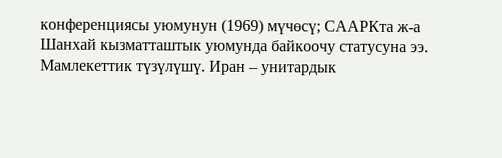конференциясы уюмунун (1969) мүчөсү; СААРКта ж-а Шанхай кызматташтык уюмунда байкоочу статусуна ээ.
Мамлекеттик түзүлүшү. Иран – унитардык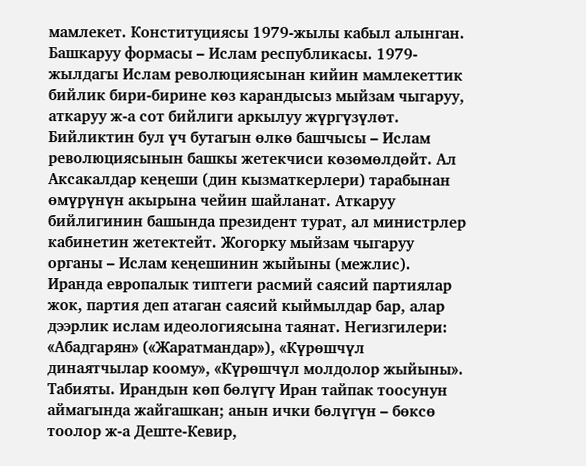мамлекет. Конституциясы 1979-жылы кабыл алынган. Башкаруу формасы – Ислам республикасы. 1979-жылдагы Ислам революциясынан кийин мамлекеттик бийлик бири-бирине көз карандысыз мыйзам чыгаруу, аткаруу ж-а сот бийлиги аркылуу жүргүзүлөт. Бийликтин бул үч бутагын өлкө башчысы – Ислам революциясынын башкы жетекчиси көзөмөлдөйт. Ал Аксакалдар кеңеши (дин кызматкерлери) тарабынан өмүрүнүн акырына чейин шайланат. Аткаруу бийлигинин башында президент турат, ал министрлер кабинетин жетектейт. Жогорку мыйзам чыгаруу органы – Ислам кеңешинин жыйыны (межлис). Иранда европалык типтеги расмий саясий партиялар жок, партия деп атаган саясий кыймылдар бар, алар дээрлик ислам идеологиясына таянат. Негизгилери: «Абадгарян» («Жаратмандар»), «Күрөшчүл динаятчылар коому», «Күрөшчүл молдолор жыйыны».
Табияты. Ирандын көп бөлүгү Иран тайпак тоосунун аймагында жайгашкан; анын ички бөлүгүн – бөксө тоолор ж-а Деште-Кевир,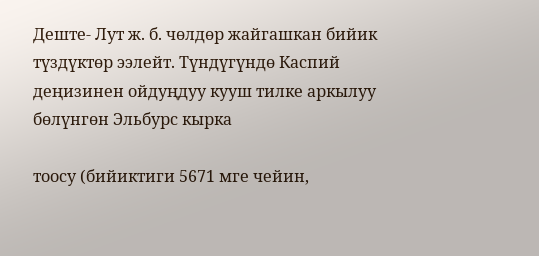Деште- Лут ж. б. чөлдөр жайгашкан бийик түздүктөр ээлейт. Түндүгүндө Каспий деңизинен ойдуңдуу кууш тилке аркылуу бөлүнгөн Эльбурс кырка

тоосу (бийиктиги 5671 мге чейин,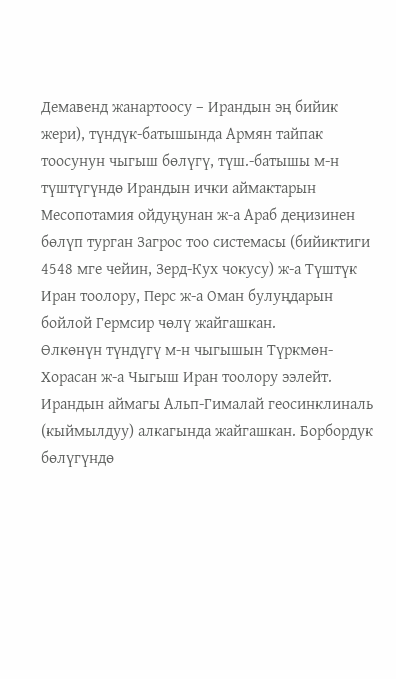Демавенд жанартоосу – Ирандын эң бийик жери), түндүк-батышында Армян тайпак тоосунун чыгыш бөлүгү, түш.-батышы м-н түштүгүндө Ирандын ички аймактарын Месопотамия ойдуңунан ж-а Араб деңизинен бөлүп турган Загрос тоо системасы (бийиктиги 4548 мге чейин, Зерд-Кух чокусу) ж-а Түштүк Иран тоолору, Перс ж-а Оман булуңдарын бойлой Гермсир чөлү жайгашкан.
Өлкөнүн түндүгү м-н чыгышын Түркмөн-Хорасан ж-а Чыгыш Иран тоолору ээлейт. Ирандын аймагы Альп-Гималай геосинклиналь (кыймылдуу) алкагында жайгашкан. Борбордук бөлүгүндө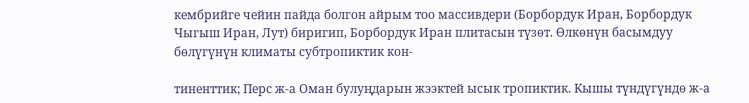кембрийге чейин пайда болгон айрым тоо массивдери (Борбордук Иран, Борбордук Чыгыш Иран, Лут) биригип, Борбордук Иран плитасын түзөт. Өлкөнүн басымдуу бөлүгүнүн климаты субтропиктик кон-

тиненттик; Перс ж-а Оман булуңдарын жээктей ысык тропиктик. Кышы түндүгүндө ж-а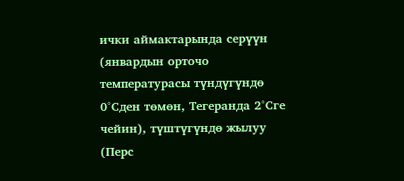ички аймактарында серүүн (январдын орточо температурасы түндүгүндө 0°Сден төмөн, Тегеранда 2°Сге чейин), түштүгүндө жылуу (Перс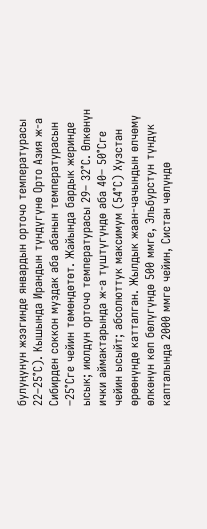булуңунун жээгинде январдын орточо температурасы 22–25°С). Кышында Ирандын түндүгүнө Орто Азия ж-а Сибирден соккон муздак аба абанын температурасын –25°Сге чейин төмөндөтөт. Жайында бардык жеринде ысык; июлдун орточо температурасы 29– 32°С. Өлкөнүн ички аймактарында ж-а түштүгүндө аба 40– 50°Сге чейин ысыйт; абсолюттук максимум (54°С) Хузстан өрөөнүндө катталган. Жылдык жаан-чачындын өлчөмү өлкөнүн көп бөлүгүндө 500 ммге, Эльбурстун түндүк капталында 2000 ммге чейин, Систан чөлүндө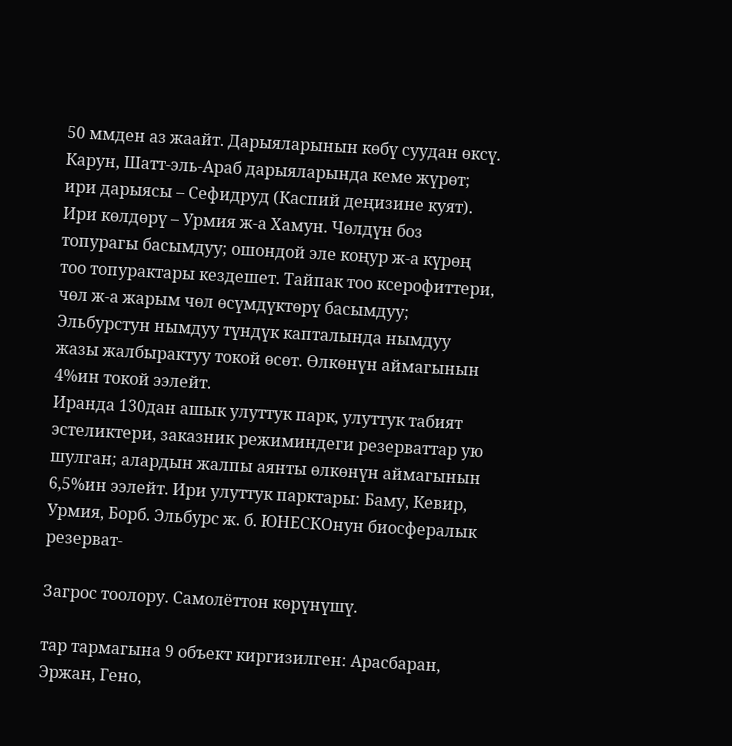50 ммден аз жаайт. Дарыяларынын көбү суудан өксү. Карун, Шатт-эль-Араб дарыяларында кеме жүрөт; ири дарыясы – Сефидруд (Каспий деңизине куят). Ири көлдөрү – Урмия ж-а Хамун. Чөлдүн боз топурагы басымдуу; ошондой эле коңур ж-а күрөң тоо топурактары кездешет. Тайпак тоо ксерофиттери, чөл ж-а жарым чөл өсүмдүктөрү басымдуу; Эльбурстун нымдуу түндүк капталында нымдуу жазы жалбырактуу токой өсөт. Өлкөнүн аймагынын 4%ин токой ээлейт.
Иранда 130дан ашык улуттук парк, улуттук табият эстеликтери, заказник режиминдеги резерваттар ую шулган; алардын жалпы аянты өлкөнүн аймагынын 6,5%ин ээлейт. Ири улуттук парктары: Баму, Кевир, Урмия, Борб. Эльбурс ж. б. ЮНЕСКОнун биосфералык резерват-

Загрос тоолору. Самолёттон көрүнүшү.

тар тармагына 9 объект киргизилген: Арасбаран, Эржан, Гено,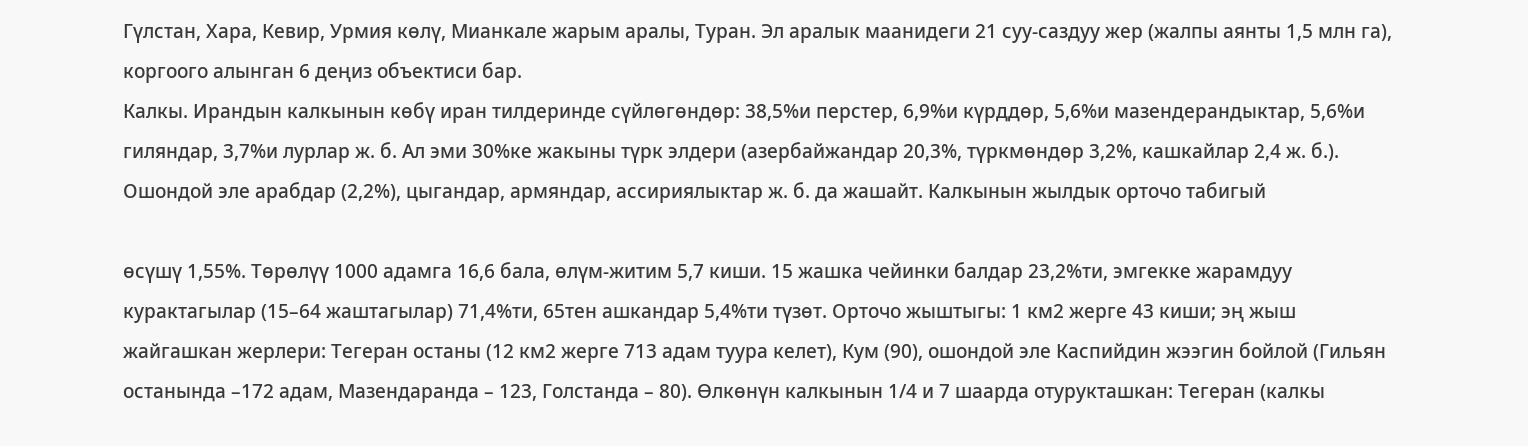Гүлстан, Хара, Кевир, Урмия көлү, Мианкале жарым аралы, Туран. Эл аралык маанидеги 21 суу-саздуу жер (жалпы аянты 1,5 млн га), коргоого алынган 6 деңиз объектиси бар.
Калкы. Ирандын калкынын көбү иран тилдеринде сүйлөгөндөр: 38,5%и перстер, 6,9%и күрддөр, 5,6%и мазендерандыктар, 5,6%и гиляндар, 3,7%и лурлар ж. б. Ал эми 30%ке жакыны түрк элдери (азербайжандар 20,3%, түркмөндөр 3,2%, кашкайлар 2,4 ж. б.). Ошондой эле арабдар (2,2%), цыгандар, армяндар, ассириялыктар ж. б. да жашайт. Калкынын жылдык орточо табигый

өсүшү 1,55%. Төрөлүү 1000 адамга 16,6 бала, өлүм-житим 5,7 киши. 15 жашка чейинки балдар 23,2%ти, эмгекке жарамдуу курактагылар (15–64 жаштагылар) 71,4%ти, 65тен ашкандар 5,4%ти түзөт. Орточо жыштыгы: 1 км2 жерге 43 киши; эң жыш жайгашкан жерлери: Тегеран останы (12 км2 жерге 713 адам туура келет), Кум (90), ошондой эле Каспийдин жээгин бойлой (Гильян останында –172 адам, Мазендаранда – 123, Голстанда – 80). Өлкөнүн калкынын 1/4 и 7 шаарда отурукташкан: Тегеран (калкы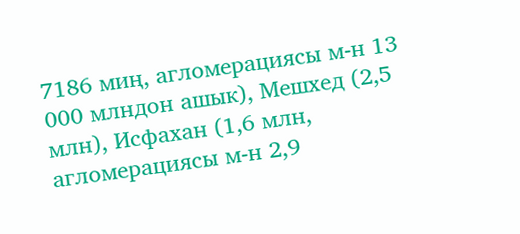7186 миң, агломерациясы м-н 13 000 млндон ашык), Мешхед (2,5 млн), Исфахан (1,6 млн, агломерациясы м-н 2,9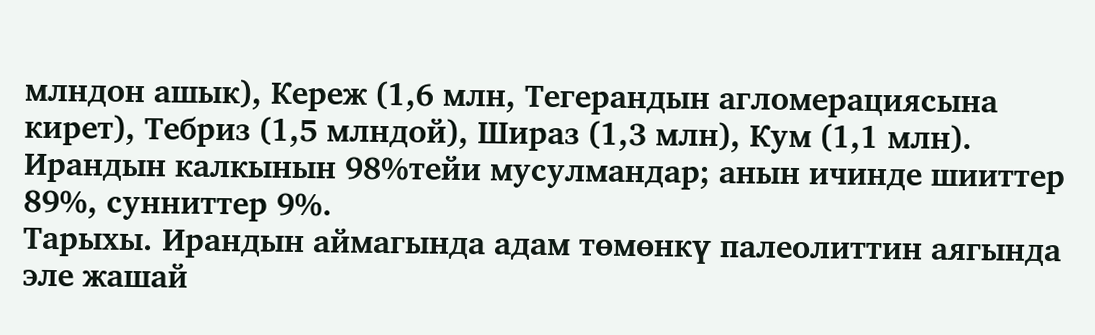млндон ашык), Кереж (1,6 млн, Тегерандын агломерациясына кирет), Тебриз (1,5 млндой), Шираз (1,3 млн), Кум (1,1 млн). Ирандын калкынын 98%тейи мусулмандар; анын ичинде шииттер 89%, сунниттер 9%.
Тарыхы. Ирандын аймагында адам төмөнкү палеолиттин аягында эле жашай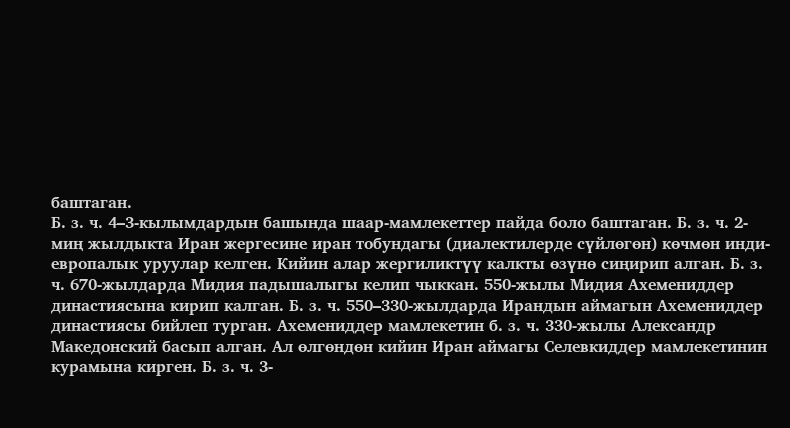баштаган.
Б. з. ч. 4–3-кылымдардын башында шаар-мамлекеттер пайда боло баштаган. Б. з. ч. 2-миң жылдыкта Иран жергесине иран тобундагы (диалектилерде сүйлөгөн) көчмөн инди-европалык уруулар келген. Кийин алар жергиликтүү калкты өзүнө сиңирип алган. Б. з. ч. 670-жылдарда Мидия падышалыгы келип чыккан. 550-жылы Мидия Ахемениддер династиясына кирип калган. Б. з. ч. 550–330-жылдарда Ирандын аймагын Ахемениддер династиясы бийлеп турган. Ахемениддер мамлекетин б. з. ч. 330-жылы Александр Македонский басып алган. Ал өлгөндөн кийин Иран аймагы Селевкиддер мамлекетинин курамына кирген. Б. з. ч. 3-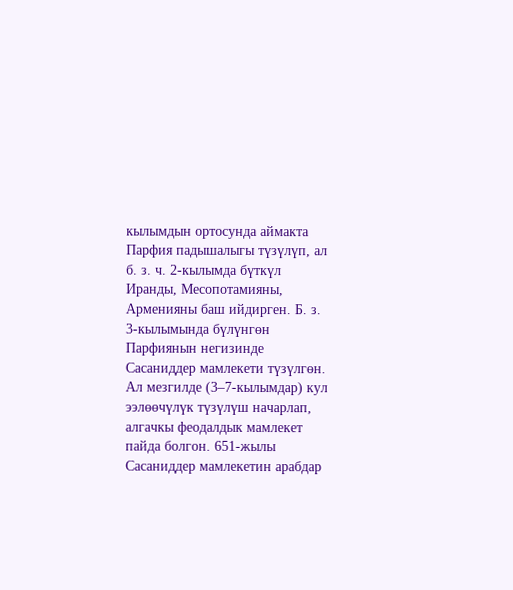кылымдын ортосунда аймакта Парфия падышалыгы түзүлүп, ал б. з. ч. 2-кылымда бүткүл Иранды, Месопотамияны, Арменияны баш ийдирген. Б. з. 3-кылымында бүлүнгөн Парфиянын негизинде Сасаниддер мамлекети түзүлгөн. Ал мезгилде (3–7-кылымдар) кул ээлөөчүлүк түзүлүш начарлап, алгачкы феодалдык мамлекет пайда болгон. 651-жылы Сасаниддер мамлекетин арабдар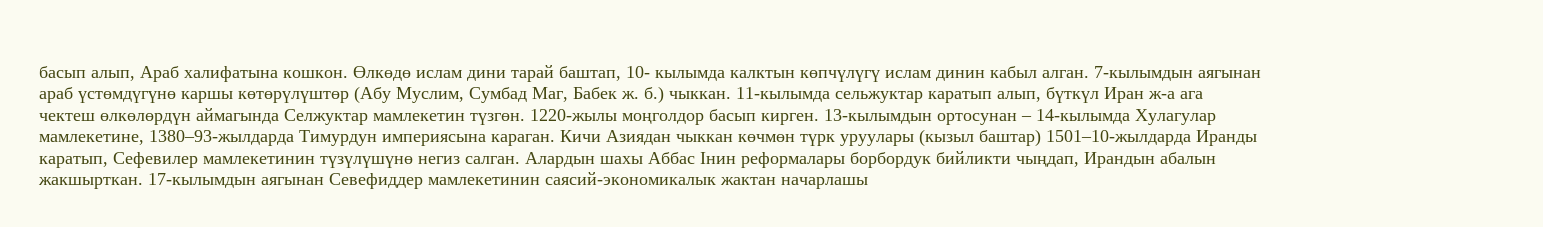басып алып, Араб халифатына кошкон. Өлкөдө ислам дини тарай баштап, 10- кылымда калктын көпчүлүгү ислам динин кабыл алган. 7-кылымдын аягынан араб үстөмдүгүнө каршы көтөрүлүштөр (Абу Муслим, Сумбад Маг, Бабек ж. б.) чыккан. 11-кылымда сельжуктар каратып алып, бүткүл Иран ж-а ага чектеш өлкөлөрдүн аймагында Селжуктар мамлекетин түзгөн. 1220-жылы моңголдор басып кирген. 13-кылымдын ортосунан – 14-кылымда Хулагулар мамлекетине, 1380–93-жылдарда Тимурдун империясына караган. Кичи Азиядан чыккан көчмөн түрк уруулары (кызыл баштар) 1501–10-жылдарда Иранды каратып, Сефевилер мамлекетинин түзүлүшүнө негиз салган. Алардын шахы Аббас Iнин реформалары борбордук бийликти чыңдап, Ирандын абалын жакшырткан. 17-кылымдын аягынан Севефиддер мамлекетинин саясий-экономикалык жактан начарлашы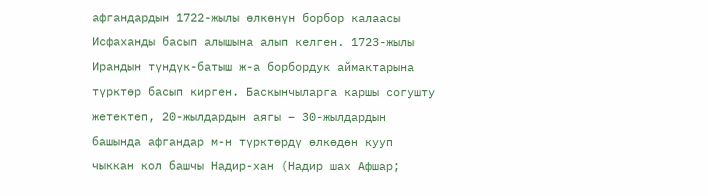афгандардын 1722-жылы өлкөнүн борбор калаасы Исфаханды басып алышына алып келген. 1723-жылы Ирандын түндүк-батыш ж-а борбордук аймактарына түрктөр басып кирген. Баскынчыларга каршы согушту жетектеп, 20-жылдардын аягы – 30-жылдардын башында афгандар м-н түрктөрдү өлкөдөн кууп чыккан кол башчы Надир-хан (Надир шах Афшар;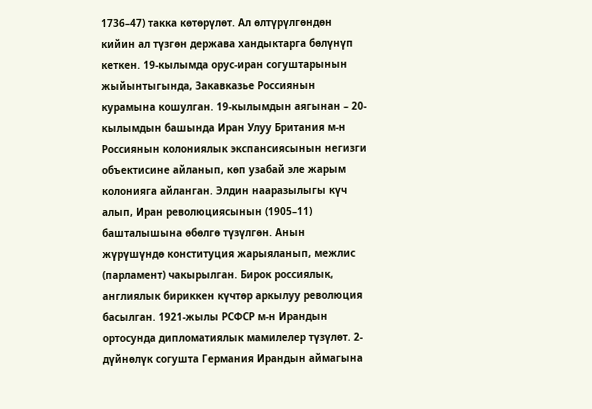1736–47) такка көтөрүлөт. Ал өлтүрүлгөндөн кийин ал түзгөн держава хандыктарга бөлүнүп кеткен. 19-кылымда орус-иран согуштарынын жыйынтыгында, Закавказье Россиянын курамына кошулган. 19-кылымдын аягынан – 20-кылымдын башында Иран Улуу Британия м-н Россиянын колониялык экспансиясынын негизги объектисине айланып, көп узабай эле жарым колонияга айланган. Элдин нааразылыгы күч алып, Иран революциясынын (1905–11) башталышына өбөлгө түзүлгөн. Анын жүрүшүндө конституция жарыяланып, межлис (парламент) чакырылган. Бирок россиялык, англиялык бириккен күчтөр аркылуу революция басылган. 1921-жылы РСФСР м-н Ирандын
ортосунда дипломатиялык мамилелер түзүлөт. 2-дүйнөлүк согушта Германия Ирандын аймагына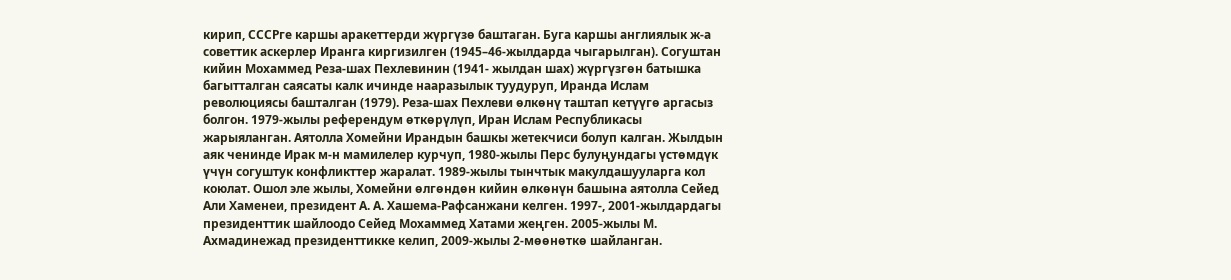кирип, СССРге каршы аракеттерди жүргүзө баштаган. Буга каршы англиялык ж-а советтик аскерлер Иранга киргизилген (1945–46-жылдарда чыгарылган). Согуштан кийин Мохаммед Реза-шах Пехлевинин (1941- жылдан шах) жүргүзгөн батышка багытталган саясаты калк ичинде нааразылык туудуруп, Иранда Ислам революциясы башталган (1979). Реза-шах Пехлеви өлкөнү таштап кетүүгө аргасыз болгон. 1979-жылы референдум өткөрүлүп, Иран Ислам Республикасы жарыяланган. Аятолла Хомейни Ирандын башкы жетекчиси болуп калган. Жылдын аяк ченинде Ирак м-н мамилелер курчуп, 1980-жылы Перс булуңундагы үстөмдүк үчүн согуштук конфликттер жаралат. 1989-жылы тынчтык макулдашууларга кол коюлат. Ошол эле жылы, Хомейни өлгөндөн кийин өлкөнүн башына аятолла Сейед Али Хаменеи, президент А. А. Хашема-Рафсанжани келген. 1997-, 2001-жылдардагы президенттик шайлоодо Сейед Мохаммед Хатами жеңген. 2005-жылы М. Ахмадинежад президенттикке келип, 2009-жылы 2-мөөнөткө шайланган.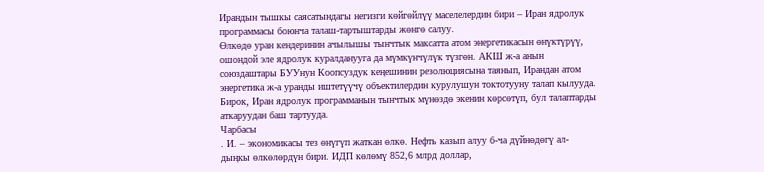Ирандын тышкы саясатындагы негизги көйгөйлүү маселелердин бири – Иран ядролук программасы боюнча талаш-тартыштарды жөнгө салуу.
Өлкөдө уран кендеринин ачылышы тынчтык максатта атом энергетикасын өнүктүрүү, ошондой эле ядролук куралданууга да мүмкүнчүлүк түзгөн. АКШ ж-а анын союздаштары БУУнун Коопсуздук кеңешинин резолюциясына таянып, Ирандан атом энергетика ж-а уранды иштетүүчү объектилердин курулушун токтотууну талап кылууда. Бирок, Иран ядролук программанын тынчтык мүнөздө экенин көрсөтүп, бул талаптарды аткаруудан баш тартууда.
Чарбасы
. И. – экономикасы тез өнүгүп жаткан өлкө. Нефть казып алуу б-ча дүйнөдөгү ал-
дыңкы өлкөлөрдүн бири. ИДП көлөмү 852,6 млрд доллар,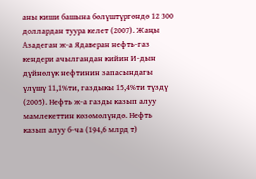аны киши башына бөлүштүргөндө 12 300 доллардан туура келет (2007). Жаңы Азадеган ж-а Ядаверан нефть-газ кендери ачылгандан кийин И-дын дүйнөлүк нефтинин запасындагы үлүшү 11,1%ти, газдыкы 15,4%ти түздү (2005). Нефть ж-а газды казып алуу мамлекеттин көзөмөлүндө. Нефть казып алуу б-ча (194,6 млрд т)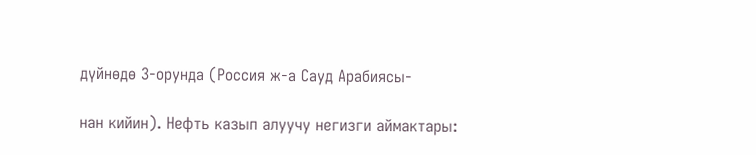дүйнөдө 3-орунда (Россия ж-а Сауд Арабиясы-

нан кийин). Нефть казып алуучу негизги аймактары: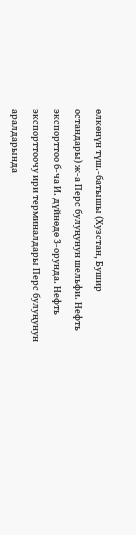өлкөнүн түш.-батышы (Хузстан, Бушир остандары) ж-а Перс булуңунун шельфи. Нефть экспорттоо б-ча И. дүйнөдө 3-орунда. Нефть экспорттоочу ири терминалдары Перс булуңунун аралдарында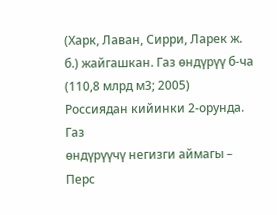(Харк, Лаван, Сирри, Ларек ж. б.) жайгашкан. Газ өндүрүү б-ча (110,8 млрд м3; 2005) Россиядан кийинки 2-орунда. Газ
өндүрүүчү негизги аймагы – Перс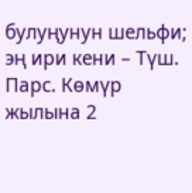булуңунун шельфи; эң ири кени – Түш. Парс. Көмүр жылына 2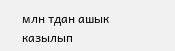млн тдан ашык казылып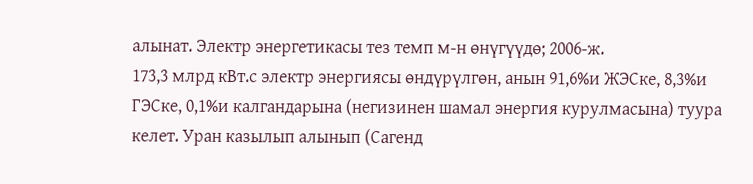алынат. Электр энергетикасы тез темп м-н өнүгүүдө; 2006-ж.
173,3 млрд кВт.с электр энергиясы өндүрүлгөн, анын 91,6%и ЖЭСке, 8,3%и ГЭСке, 0,1%и калгандарына (негизинен шамал энергия курулмасына) туура келет. Уран казылып алынып (Сагенд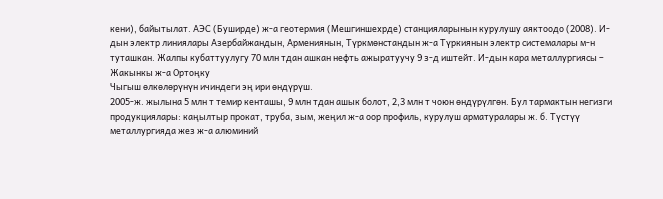кени), байытылат. АЭС (Буширде) ж-а геотермия (Мешгиншехрде) станцияларынын курулушу аяктоодо (2008). И-дын электр линиялары Азербайжандын, Армениянын, Түркмөнстандын ж-а Түркиянын электр системалары м-н туташкан. Жалпы кубаттуулугу 70 млн тдан ашкан нефть ажыратуучу 9 з-д иштейт. И-дын кара металлургиясы – Жакынкы ж-а Ортоңку
Чыгыш өлкөлөрүнүн ичиндеги эң ири өндүрүш.
2005-ж. жылына 5 млн т темир кенташы, 9 млн тдан ашык болот, 2,3 млн т чоюн өндүрүлгөн. Бул тармактын негизги продукциялары: каңылтыр прокат, труба, зым, жеңил ж-а оор профиль, курулуш арматуралары ж. б. Түстүү металлургияда жез ж-а алюминий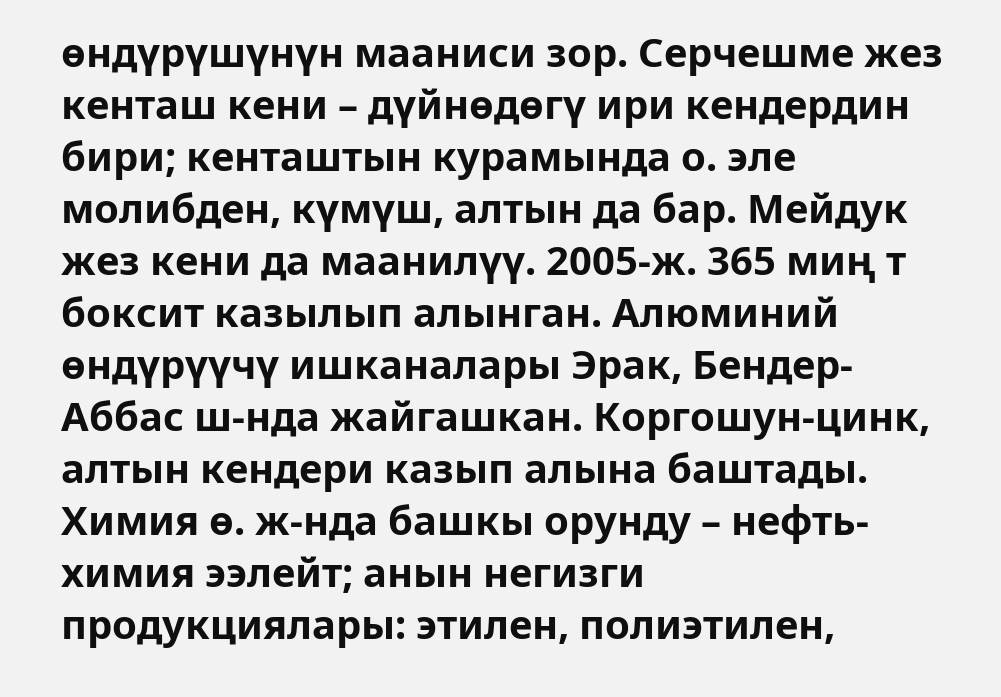өндүрүшүнүн мааниси зор. Серчешме жез кенташ кени – дүйнөдөгү ири кендердин бири; кенташтын курамында о. эле молибден, күмүш, алтын да бар. Мейдук жез кени да маанилүү. 2005-ж. 365 миң т боксит казылып алынган. Алюминий өндүрүүчү ишканалары Эрак, Бендер-Аббас ш-нда жайгашкан. Коргошун-цинк, алтын кендери казып алына баштады. Химия ө. ж-нда башкы орунду – нефть-химия ээлейт; анын негизги продукциялары: этилен, полиэтилен,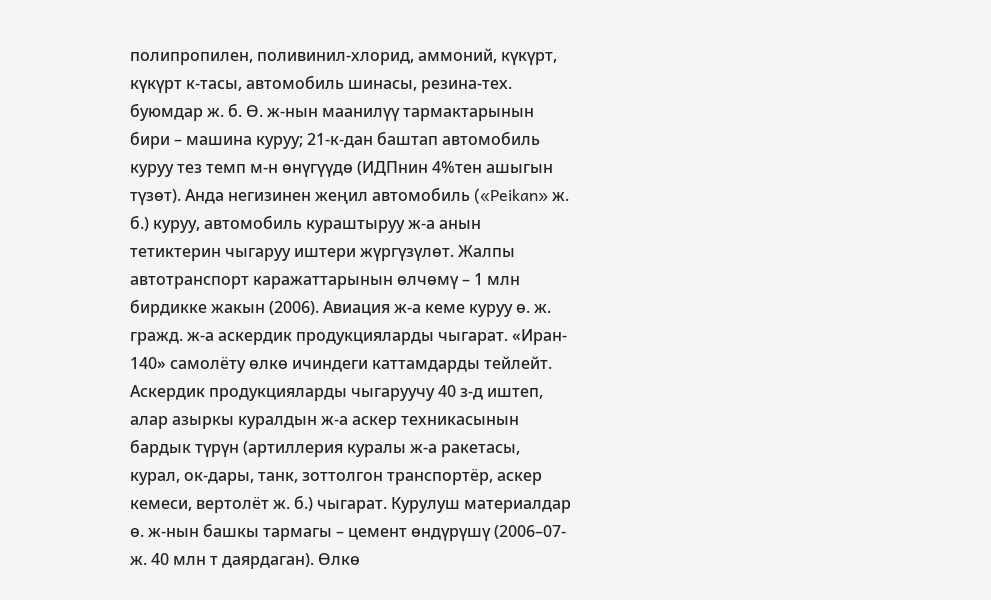полипропилен, поливинил-хлорид, аммоний, күкүрт, күкүрт к-тасы, автомобиль шинасы, резина-тех. буюмдар ж. б. Ө. ж-нын маанилүү тармактарынын бири – машина куруу; 21-к-дан баштап автомобиль куруу тез темп м-н өнүгүүдө (ИДПнин 4%тен ашыгын түзөт). Анда негизинен жеңил автомобиль («Peikan» ж. б.) куруу, автомобиль кураштыруу ж-а анын тетиктерин чыгаруу иштери жүргүзүлөт. Жалпы автотранспорт каражаттарынын өлчөмү – 1 млн бирдикке жакын (2006). Авиация ж-а кеме куруу ө. ж. гражд. ж-а аскердик продукцияларды чыгарат. «Иран- 140» самолёту өлкө ичиндеги каттамдарды тейлейт. Аскердик продукцияларды чыгаруучу 40 з-д иштеп, алар азыркы куралдын ж-а аскер техникасынын бардык түрүн (артиллерия куралы ж-а ракетасы, курал, ок-дары, танк, зоттолгон транспортёр, аскер кемеси, вертолёт ж. б.) чыгарат. Курулуш материалдар ө. ж-нын башкы тармагы – цемент өндүрүшү (2006–07-ж. 40 млн т даярдаган). Өлкө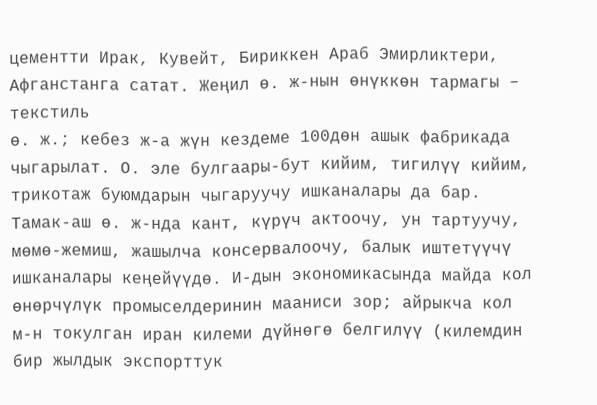цементти Ирак, Кувейт, Бириккен Араб Эмирликтери, Афганстанга сатат. Жеңил ө. ж-нын өнүккөн тармагы – текстиль
ө. ж.; кебез ж-а жүн кездеме 100дөн ашык фабрикада чыгарылат. О. эле булгаары-бут кийим, тигилүү кийим, трикотаж буюмдарын чыгаруучу ишканалары да бар. Тамак-аш ө. ж-нда кант, күрүч актоочу, ун тартуучу, мөмө-жемиш, жашылча консервалоочу, балык иштетүүчү ишканалары кеңейүүдө. И-дын экономикасында майда кол өнөрчүлүк промыселдеринин мааниси зор; айрыкча кол м-н токулган иран килеми дүйнөгө белгилүү (килемдин бир жылдык экспорттук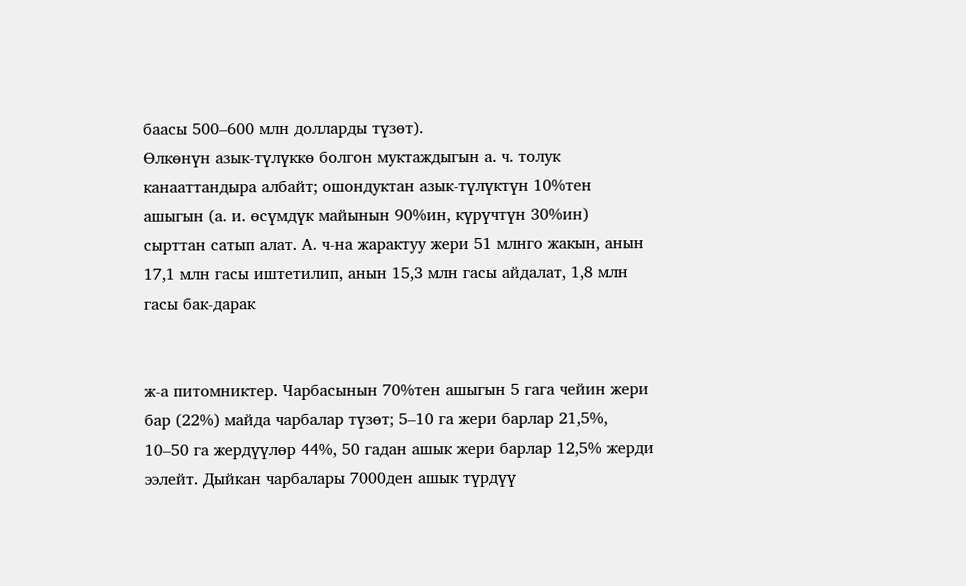баасы 500–600 млн долларды түзөт).
Өлкөнүн азык-түлүккө болгон муктаждыгын а. ч. толук канааттандыра албайт; ошондуктан азык-түлүктүн 10%тен ашыгын (а. и. өсүмдүк майынын 90%ин, күрүчтүн 30%ин) сырттан сатып алат. А. ч-на жарактуу жери 51 млнго жакын, анын 17,1 млн гасы иштетилип, анын 15,3 млн гасы айдалат, 1,8 млн гасы бак-дарак


ж-а питомниктер. Чарбасынын 70%тен ашыгын 5 гага чейин жери бар (22%) майда чарбалар түзөт; 5–10 га жери барлар 21,5%, 10–50 га жердүүлөр 44%, 50 гадан ашык жери барлар 12,5% жерди ээлейт. Дыйкан чарбалары 7000ден ашык түрдүү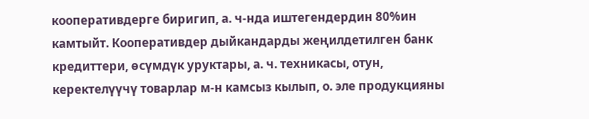кооперативдерге биригип, а. ч-нда иштегендердин 80%ин камтыйт. Кооперативдер дыйкандарды жеңилдетилген банк кредиттери, өсүмдүк уруктары, а. ч. техникасы, отун, керектелүүчү товарлар м-н камсыз кылып, о. эле продукцияны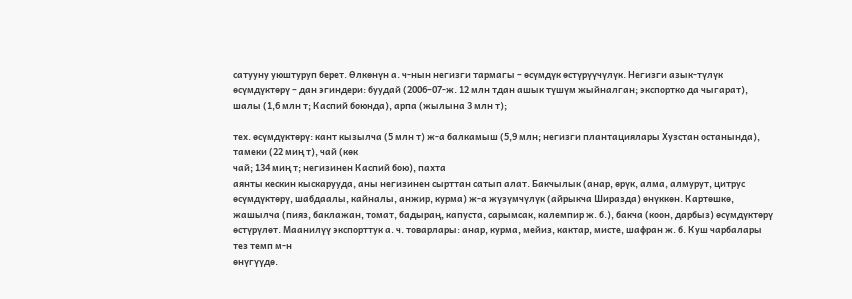сатууну уюштуруп берет. Өлкөнүн а. ч-нын негизги тармагы – өсүмдүк өстүрүүчүлүк. Негизги азык-түлүк өсүмдүктөрү – дан эгиндери: буудай (2006–07-ж. 12 млн тдан ашык түшүм жыйналган; экспортко да чыгарат), шалы (1,6 млн т; Каспий боюнда), арпа (жылына 3 млн т);

тех. өсүмдүктөрү: кант кызылча (5 млн т) ж-а балкамыш (5,9 млн; негизги плантациялары Хузстан останында), тамеки (22 миң т), чай (көк
чай; 134 миң т; негизинен Каспий бою), пахта
аянты кескин кыскарууда, аны негизинен сырттан сатып алат. Бакчылык (анар, өрүк, алма, алмурут, цитрус өсүмдүктөрү, шабдаалы, кайналы, анжир, курма) ж-а жүзүмчүлүк (айрыкча Ширазда) өнүккөн. Картөшкө, жашылча (пияз, баклажан, томат, бадыраң, капуста, сарымсак, калемпир ж. б.), бакча (коон, дарбыз) өсүмдүктөрү өстүрүлөт. Маанилүү экспорттук а. ч. товарлары: анар, курма, мейиз, кактар, мисте, шафран ж. б. Куш чарбалары тез темп м-н
өнүгүүдө.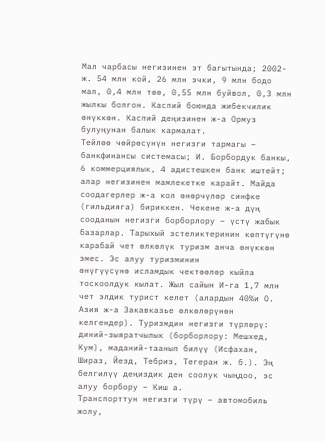Мал чарбасы негизинен эт багытында; 2002-ж. 54 млн кой, 26 млн эчки, 9 млн бодо мал, 0,4 млн төө, 0,55 млн буйвол, 0,3 млн жылкы болгон. Каспий боюнда жибекчилик
өнүккөн. Каспий деңизинен ж-а Ормуз булуңунан балык кармалат.
Тейлөө чөйрөсүнүн негизги тармагы – банкфинансы системасы; И. Борбордук банкы, 6 коммерциялык, 4 адистешкен банк иштейт; алар негизинен мамлекетке карайт. Майда соодагерлер ж-а кол өнөрчүлөр синфке (гильдияга) бириккен. Чекене ж-а дүң сооданын негизги борборлору – үстү жабык базарлар. Тарыхый эстеликтеринин көптүгүнө карабай чет өлкөлүк туризм анча өнүккөн эмес. Эс алуу туризминин
өнүгүүсүнө исламдык чектөөлөр кыйла тоскоолдук кылат. Жыл сайын И-га 1,7 млн чет элдик турист келет (алардын 40%и О. Азия ж-а Закавказье өлкөлөрүнөн келгендер). Туризмдин негизги түрлөрү: диний-зыяратчылык (борборлору: Мешхед, Кум), маданий-таанып билүү (Исфахан, Шираз, Йезд, Тебриз, Тегеран ж. б.). Эң белгилүү деңиздик ден соолук чыңдоо, эс алуу борбору – Киш а.
Транспорттун негизги түрү – автомобиль жолу,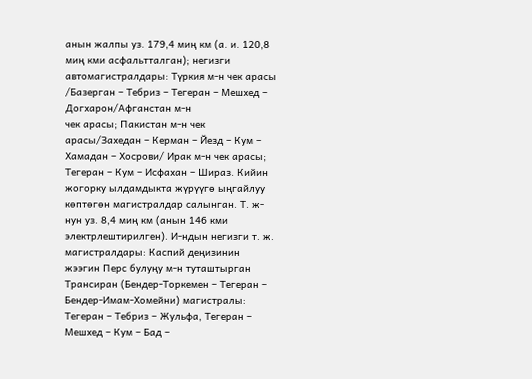анын жалпы уз. 179,4 миң км (а. и. 120,8 миң кми асфальтталган); негизги автомагистралдары: Түркия м-н чек арасы /Базерган – Тебриз – Тегеран – Мешхед – Догхарон/Афганстан м-н
чек арасы; Пакистан м-н чек арасы/Захедан – Керман – Йезд – Кум – Хамадан – Хосрови/ Ирак м-н чек арасы; Тегеран – Кум – Исфахан – Шираз. Кийин жогорку ылдамдыкта жүрүүгө ыңгайлуу көптөгөн магистралдар салынган. Т. ж-нун уз. 8,4 миң км (анын 146 кми электрлештирилген). И-ндын негизги т. ж. магистралдары: Каспий деңизинин жээгин Перс булуңу м-н туташтырган Трансиран (Бендер-Торкемен – Тегеран – Бендер-Имам-Хомейни) магистралы: Тегеран – Тебриз – Жульфа, Тегеран – Мешхед – Кум – Бад –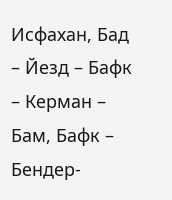Исфахан, Бад – Йезд – Бафк – Керман – Бам, Бафк – Бендер-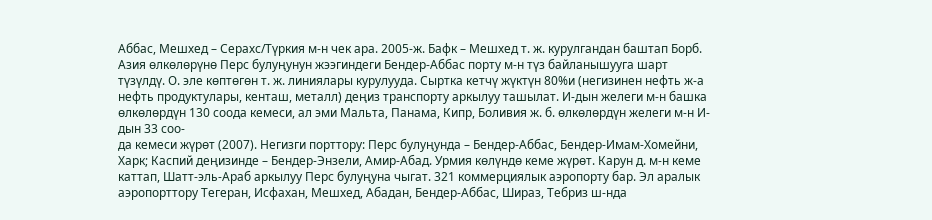Аббас, Мешхед – Серахс/Түркия м-н чек ара. 2005-ж. Бафк – Мешхед т. ж. курулгандан баштап Борб. Азия өлкөлөрүнө Перс булуңунун жээгиндеги Бендер-Аббас порту м-н түз байланышууга шарт түзүлдү. О. эле көптөгөн т. ж. линиялары курулууда. Сыртка кетчү жүктүн 80%и (негизинен нефть ж-а нефть продуктулары, кенташ, металл) деңиз транспорту аркылуу ташылат. И-дын желеги м-н башка өлкөлөрдүн 130 соода кемеси, ал эми Мальта, Панама, Кипр, Боливия ж. б. өлкөлөрдүн желеги м-н И-дын 33 соо-
да кемеси жүрөт (2007). Негизги порттору: Перс булуңунда – Бендер-Аббас, Бендер-Имам-Хомейни, Харк; Каспий деңизинде – Бендер-Энзели, Амир-Абад. Урмия көлүндө кеме жүрөт. Карун д. м-н кеме каттап, Шатт-эль-Араб аркылуу Перс булуңуна чыгат. 321 коммерциялык аэропорту бар. Эл аралык аэропорттору Тегеран, Исфахан, Мешхед, Абадан, Бендер-Аббас, Шираз, Тебриз ш-нда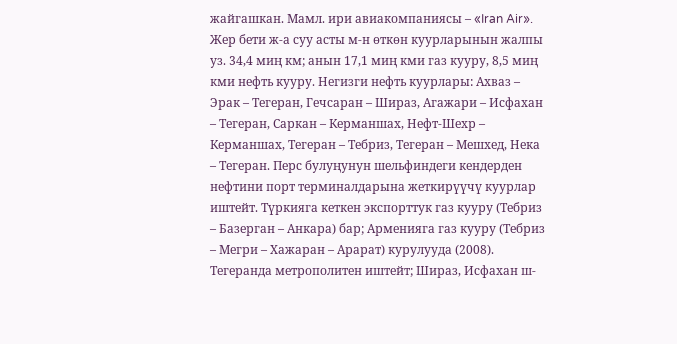жайгашкан. Мамл. ири авиакомпаниясы – «Iran Air». Жер бети ж-а суу асты м-н өткөн куурларынын жалпы уз. 34,4 миң км; анын 17,1 миң кми газ кууру, 8,5 миң кми нефть кууру. Негизги нефть куурлары: Ахваз – Эрак – Тегеран, Гечсаран – Шираз, Агажари – Исфахан – Тегеран, Саркан – Керманшах, Нефт-Шехр – Керманшах, Тегеран – Тебриз, Тегеран – Мешхед, Нека – Тегеран. Перс булуңунун шельфиндеги кендерден нефтини порт терминалдарына жеткирүүчү куурлар иштейт. Түркияга кеткен экспорттук газ кууру (Тебриз – Базерган – Анкара) бар; Арменияга газ кууру (Тебриз – Мегри – Хажаран – Арарат) курулууда (2008). Тегеранда метрополитен иштейт; Шираз, Исфахан ш-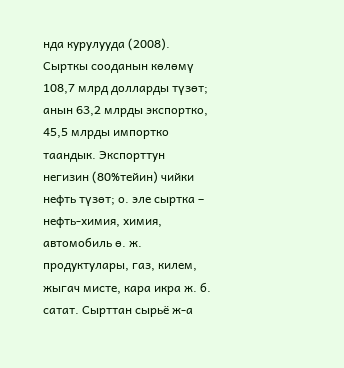нда курулууда (2008).
Сырткы сооданын көлөмү 108,7 млрд долларды түзөт; анын 63,2 млрды экспортко, 45,5 млрды импортко таандык. Экспорттун негизин (80%тейин) чийки нефть түзөт; о. эле сыртка – нефть-химия, химия, автомобиль ө. ж. продуктулары, газ, килем, жыгач мисте, кара икра ж. б. сатат. Сырттан сырьё ж-а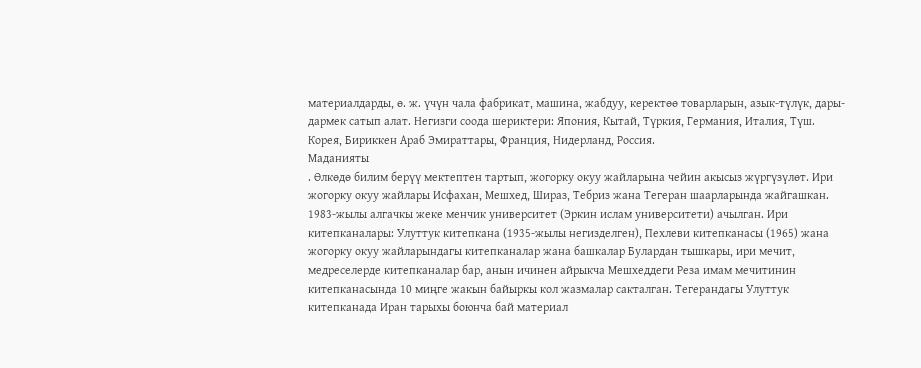материалдарды, ө. ж. үчүн чала фабрикат, машина, жабдуу, керектөө товарларын, азык-түлүк, дары-дармек сатып алат. Негизги соода шериктери: Япония, Кытай, Түркия, Германия, Италия, Түш. Корея, Бириккен Араб Эмираттары, Франция, Нидерланд, Россия.
Маданияты
. Өлкөдө билим берүү мектептен тартып, жогорку окуу жайларына чейин акысыз жүргүзүлөт. Ири жогорку окуу жайлары Исфахан, Мешхед, Шираз, Тебриз жана Тегеран шаарларында жайгашкан. 1983-жылы алгачкы жеке менчик университет (Эркин ислам университети) ачылган. Ири китепканалары: Улуттук китепкана (1935-жылы негизделген), Пехлеви китепканасы (1965) жана жогорку окуу жайларындагы китепканалар жана башкалар Булардан тышкары, ири мечит, медреселерде китепканалар бар, анын ичинен айрыкча Мешхеддеги Реза имам мечитинин китепканасында 10 миңге жакын байыркы кол жазмалар сакталган. Тегерандагы Улуттук китепканада Иран тарыхы боюнча бай материал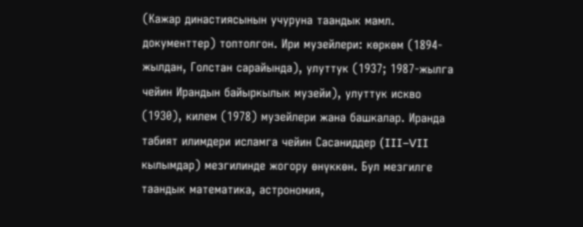(Кажар династиясынын учуруна таандык мамл. документтер) топтолгон. Ири музейлери: көркөм (1894-жылдан, Голстан сарайында), улуттук (1937; 1987-жылга чейин Ирандын байыркылык музейи), улуттук искво (1930), килем (1978) музейлери жана башкалар. Иранда табият илимдери исламга чейин Сасаниддер (III–VII кылымдар) мезгилинде жогору өнүккөн. Бул мезгилге таандык математика, астрономия,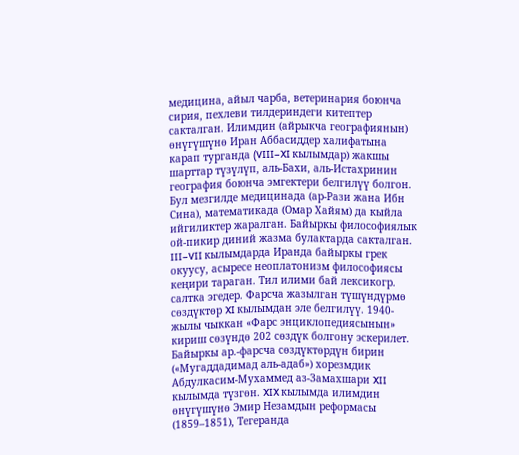медицина, айыл чарба, ветеринария боюнча сирия, пехлеви тилдериндеги китептер сакталган. Илимдин (айрыкча географиянын) өнүгүшүнө Иран Аббасиддер халифатына карап турганда (VIII–XI кылымдар) жакшы шарттар түзүлүп, аль-Бахи, аль-Истахринин география боюнча эмгектери белгилүү болгон. Бул мезгилде медицинада (ар-Рази жана Ибн Сина), математикада (Омар Хайям) да кыйла ийгиликтер жаралган. Байыркы философиялык ой-пикир диний жазма булактарда сакталган. III–VII кылымдарда Иранда байыркы грек окуусу, асыресе неоплатонизм философиясы кеңири тараган. Тил илими бай лексикогр. салтка эгедер. Фарсча жазылган түшүндүрмө сөздүктөр XI кылымдан эле белгилүү. 1940-жылы чыккан «Фарс энциклопедиясынын» кириш сөзүндө 202 сөздүк болгону эскерилет. Байыркы ар.-фарсча сөздүктөрдүн бирин («Мугаддадимад аль-адаб») хорезмдик Абдулкасим-Мухаммед аз-Замахшари XII кылымда түзгөн. XIX кылымда илимдин өнүгүшүнө Эмир Незамдын реформасы (1859–1851), Тегеранда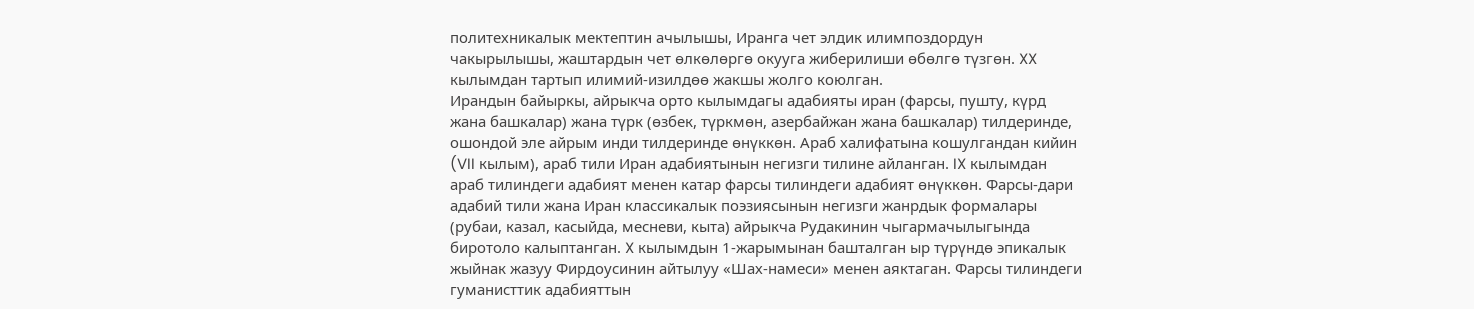политехникалык мектептин ачылышы, Иранга чет элдик илимпоздордун чакырылышы, жаштардын чет өлкөлөргө окууга жиберилиши өбөлгө түзгөн. XX кылымдан тартып илимий-изилдөө жакшы жолго коюлган.
Ирандын байыркы, айрыкча орто кылымдагы адабияты иран (фарсы, пушту, күрд жана башкалар) жана түрк (өзбек, түркмөн, азербайжан жана башкалар) тилдеринде, ошондой эле айрым инди тилдеринде өнүккөн. Араб халифатына кошулгандан кийин (VII кылым), араб тили Иран адабиятынын негизги тилине айланган. IX кылымдан араб тилиндеги адабият менен катар фарсы тилиндеги адабият өнүккөн. Фарсы-дари адабий тили жана Иран классикалык поэзиясынын негизги жанрдык формалары (рубаи, казал, касыйда, месневи, кыта) айрыкча Рудакинин чыгармачылыгында биротоло калыптанган. X кылымдын 1-жарымынан башталган ыр түрүндө эпикалык жыйнак жазуу Фирдоусинин айтылуу «Шах-намеси» менен аяктаган. Фарсы тилиндеги гуманисттик адабияттын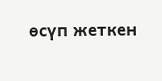өсүп жеткен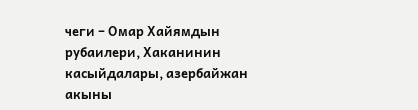чеги – Омар Хайямдын рубаилери, Хаканинин касыйдалары, азербайжан акыны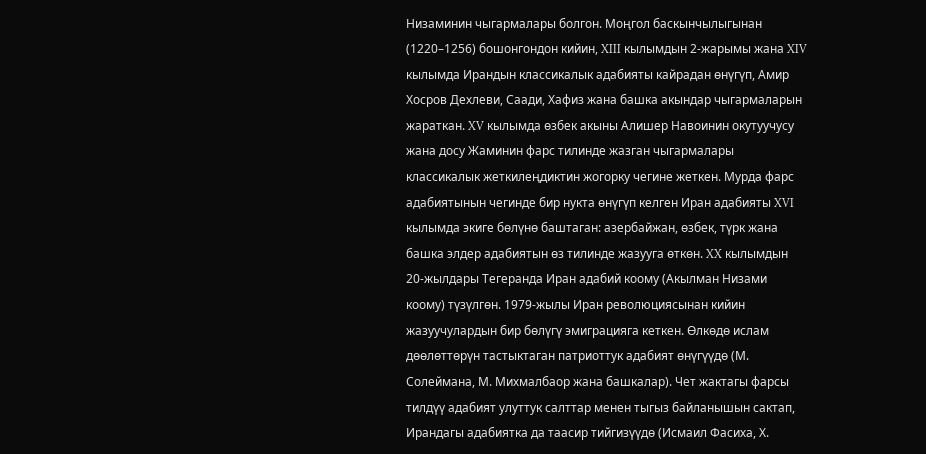Низаминин чыгармалары болгон. Моңгол баскынчылыгынан (1220–1256) бошонгондон кийин, XIII кылымдын 2-жарымы жана XIV кылымда Ирандын классикалык адабияты кайрадан өнүгүп, Амир Хосров Дехлеви, Саади, Хафиз жана башка акындар чыгармаларын жараткан. XV кылымда өзбек акыны Алишер Навоинин окутуучусу жана досу Жаминин фарс тилинде жазган чыгармалары классикалык жеткилеңдиктин жогорку чегине жеткен. Мурда фарс адабиятынын чегинде бир нукта өнүгүп келген Иран адабияты XVI кылымда экиге бөлүнө баштаган: азербайжан, өзбек, түрк жана башка элдер адабиятын өз тилинде жазууга өткөн. XX кылымдын 20-жылдары Тегеранда Иран адабий коому (Акылман Низами коому) түзүлгөн. 1979-жылы Иран революциясынан кийин жазуучулардын бир бөлүгү эмиграцияга кеткен. Өлкөдө ислам дөөлөттөрүн тастыктаган патриоттук адабият өнүгүүдө (М. Солеймана, М. Михмалбаор жана башкалар). Чет жактагы фарсы тилдүү адабият улуттук салттар менен тыгыз байланышын сактап, Ирандагы адабиятка да таасир тийгизүүдө (Исмаил Фасиха, Х.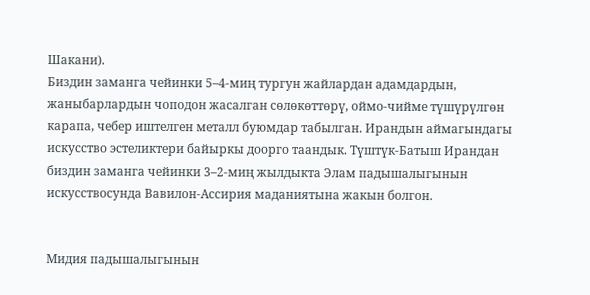Шакани).
Биздин заманга чейинки 5–4-миң тургун жайлардан адамдардын, жаныбарлардын чоподон жасалган сөлөкөттөрү, оймо-чийме түшүрүлгөн карапа, чебер иштелген металл буюмдар табылган. Ирандын аймагындагы искусство эстеликтери байыркы доорго таандык. Түштүк-Батыш Ирандан биздин заманга чейинки 3–2-миң жылдыкта Элам падышалыгынын искусствосунда Вавилон-Ассирия маданиятына жакын болгон.


Мидия падышалыгынын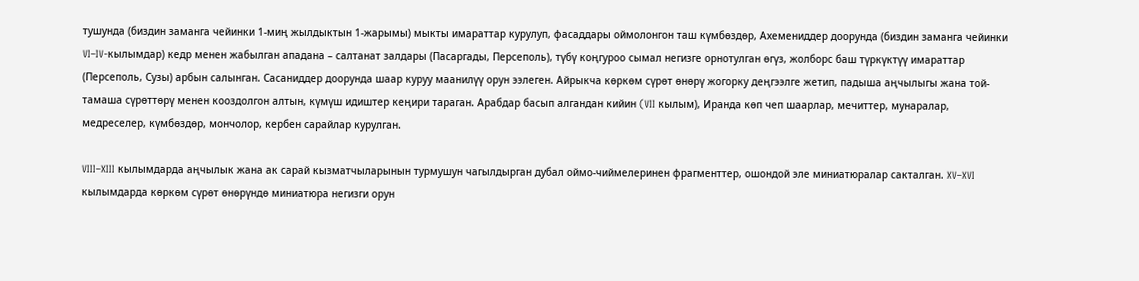тушунда (биздин заманга чейинки 1-миң жылдыктын 1-жарымы) мыкты имараттар курулуп, фасаддары оймолонгон таш күмбөздөр, Ахемениддер доорунда (биздин заманга чейинки VI–IV-кылымдар) кедр менен жабылган ападана – салтанат залдары (Пасаргады, Персеполь), түбү коңгуроо сымал негизге орнотулган өгүз, жолборс баш түркүктүү имараттар (Персеполь, Сузы) арбын салынган. Сасаниддер доорунда шаар куруу маанилүү орун ээлеген. Айрыкча көркөм сүрөт өнөрү жогорку деңгээлге жетип, падыша аңчылыгы жана той-тамаша сүрөттөрү менен кооздолгон алтын, күмүш идиштер кеңири тараган. Арабдар басып алгандан кийин (VII кылым), Иранда көп чеп шаарлар, мечиттер, мунаралар, медреселер, күмбөздөр, мончолор, кербен сарайлар курулган.

VIII–XIII кылымдарда аңчылык жана ак сарай кызматчыларынын турмушун чагылдырган дубал оймо-чиймелеринен фрагменттер, ошондой эле миниатюралар сакталган. XV–XVI кылымдарда көркөм сүрөт өнөрүндө миниатюра негизги орун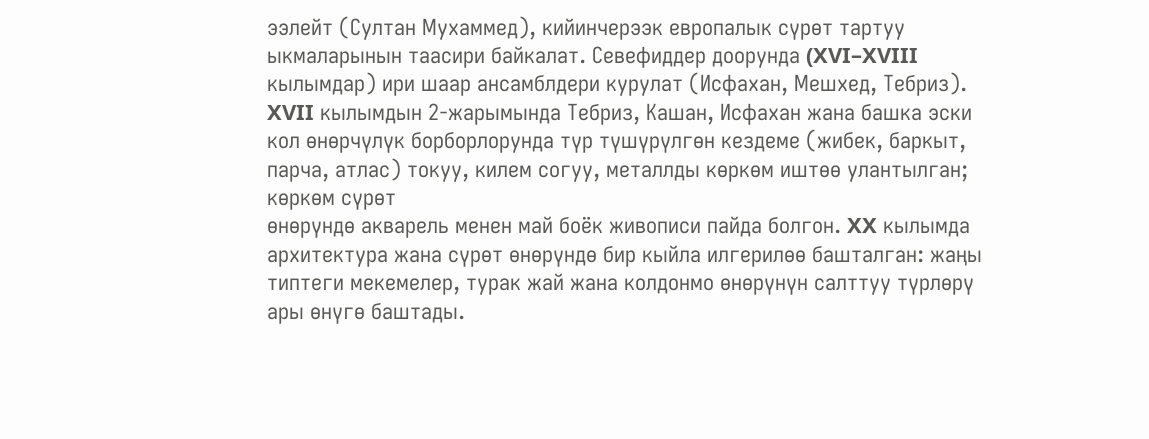ээлейт (Султан Мухаммед), кийинчерээк европалык сүрөт тартуу ыкмаларынын таасири байкалат. Севефиддер доорунда (XVI–XVIII кылымдар) ири шаар ансамблдери курулат (Исфахан, Мешхед, Тебриз). XVII кылымдын 2-жарымында Тебриз, Кашан, Исфахан жана башка эски кол өнөрчүлүк борборлорунда түр түшүрүлгөн кездеме (жибек, баркыт, парча, атлас) токуу, килем согуу, металлды көркөм иштөө улантылган; көркөм сүрөт
өнөрүндө акварель менен май боёк живописи пайда болгон. XX кылымда архитектура жана сүрөт өнөрүндө бир кыйла илгерилөө башталган: жаңы типтеги мекемелер, турак жай жана колдонмо өнөрүнүн салттуу түрлөрү ары өнүгө баштады.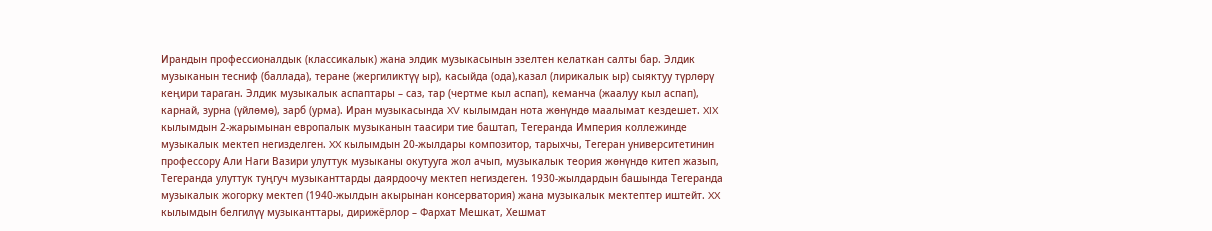Ирандын профессионалдык (классикалык) жана элдик музыкасынын эзелтен келаткан салты бар. Элдик музыканын тесниф (баллада), теране (жергиликтүү ыр), касыйда (ода),казал (лирикалык ыр) сыяктуу түрлөрү кеңири тараган. Элдик музыкалык аспаптары – саз, тар (чертме кыл аспап), кеманча (жаалуу кыл аспап), карнай, зурна (үйлөмө), зарб (урма). Иран музыкасында XV кылымдан нота жөнүндө маалымат кездешет. XIX кылымдын 2-жарымынан европалык музыканын таасири тие баштап, Тегеранда Империя коллежинде музыкалык мектеп негизделген. XX кылымдын 20-жылдары композитор, тарыхчы, Тегеран университетинин профессору Али Наги Вазири улуттук музыканы окутууга жол ачып, музыкалык теория жөнүндө китеп жазып, Тегеранда улуттук туңгуч музыканттарды даярдоочу мектеп негиздеген. 1930-жылдардын башында Тегеранда музыкалык жогорку мектеп (1940-жылдын акырынан консерватория) жана музыкалык мектептер иштейт. XX кылымдын белгилүү музыканттары, дирижёрлор – Фархат Мешкат, Хешмат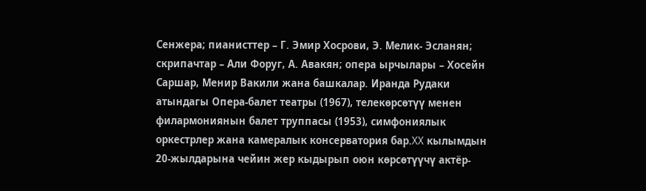Сенжера; пианисттер – Г. Эмир Хосрови, Э. Мелик- Эсланян; скрипачтар – Али Форуг, А. Авакян; опера ырчылары – Хосейн Саршар, Менир Вакили жана башкалар. Иранда Рудаки атындагы Опера-балет театры (1967), телекөрсөтүү менен филармониянын балет труппасы (1953), симфониялык оркестрлер жана камералык консерватория бар.XX кылымдын 20-жылдарына чейин жер кыдырып оюн көрсөтүүчү актёр-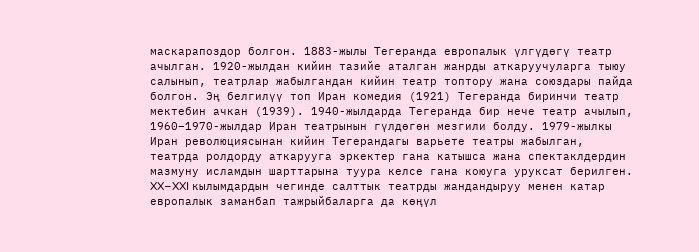маскарапоздор болгон. 1883-жылы Тегеранда европалык үлгүдөгү театр ачылган. 1920-жылдан кийин тазийе аталган жанрды аткаруучуларга тыюу салынып, театрлар жабылгандан кийин театр топтору жана союздары пайда болгон. Эң белгилүү топ Иран комедия (1921) Тегеранда биринчи театр мектебин ачкан (1939). 1940-жылдарда Тегеранда бир нече театр ачылып, 1960–1970-жылдар Иран театрынын гүлдөгөн мезгили болду. 1979-жылкы Иран революциясынан кийин Тегерандагы варьете театры жабылган, театрда ролдорду аткарууга эркектер гана катышса жана спектаклдердин мазмуну исламдын шарттарына туура келсе гана коюуга уруксат берилген. XX–XXI кылымдардын чегинде салттык театрды жандандыруу менен катар европалык заманбап тажрыйбаларга да көңүл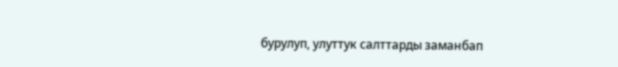бурулуп, улуттук салттарды заманбап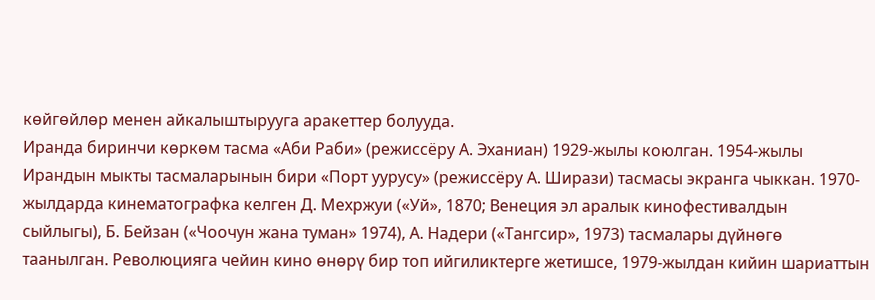көйгөйлөр менен айкалыштырууга аракеттер болууда.
Иранда биринчи көркөм тасма «Аби Раби» (режиссёру А. Эханиан) 1929-жылы коюлган. 1954-жылы Ирандын мыкты тасмаларынын бири «Порт уурусу» (режиссёру А. Ширази) тасмасы экранга чыккан. 1970-жылдарда кинематографка келген Д. Мехржуи («Уй», 1870; Венеция эл аралык кинофестивалдын сыйлыгы), Б. Бейзан («Чоочун жана туман» 1974), А. Надери («Тангсир», 1973) тасмалары дүйнөгө таанылган. Революцияга чейин кино өнөрү бир топ ийгиликтерге жетишсе, 1979-жылдан кийин шариаттын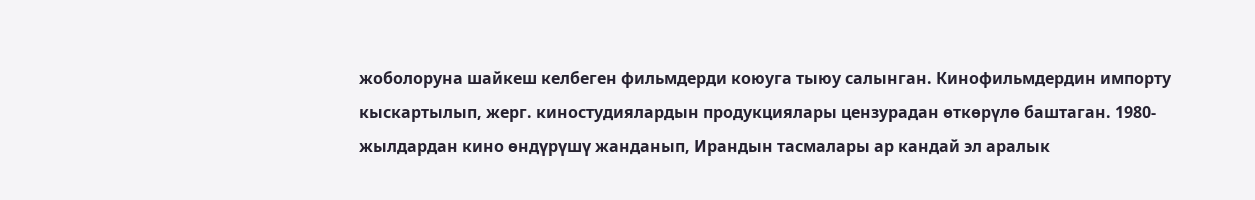жоболоруна шайкеш келбеген фильмдерди коюуга тыюу салынган. Кинофильмдердин импорту кыскартылып, жерг. киностудиялардын продукциялары цензурадан өткөрүлө баштаган. 1980-жылдардан кино өндүрүшү жанданып, Ирандын тасмалары ар кандай эл аралык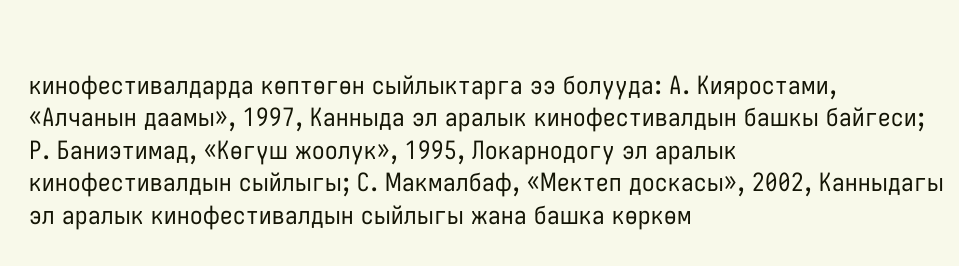кинофестивалдарда көптөгөн сыйлыктарга ээ болууда: А. Кияростами, «Алчанын даамы», 1997, Канныда эл аралык кинофестивалдын башкы байгеси; Р. Баниэтимад, «Көгүш жоолук», 1995, Локарнодогу эл аралык кинофестивалдын сыйлыгы; С. Макмалбаф, «Мектеп доскасы», 2002, Канныдагы эл аралык кинофестивалдын сыйлыгы жана башка көркөм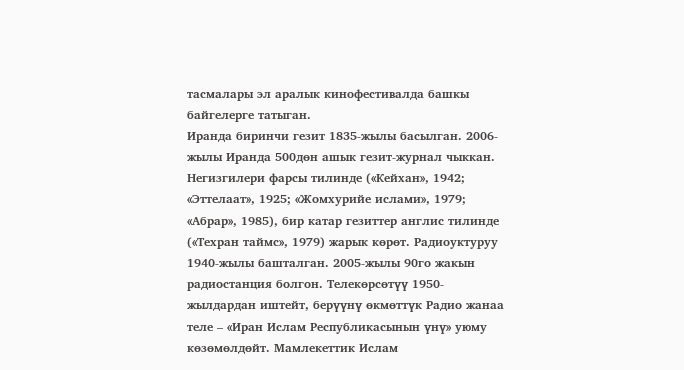тасмалары эл аралык кинофестивалда башкы байгелерге татыган.
Иранда биринчи гезит 1835-жылы басылган. 2006-жылы Иранда 500дөн ашык гезит-журнал чыккан. Негизгилери фарсы тилинде («Кейхан», 1942; «Эттелаат», 1925; «Жомхурийе ислами», 1979; «Абрар», 1985), бир катар гезиттер англис тилинде («Техран таймс», 1979) жарык көрөт. Радиоуктуруу 1940-жылы башталган. 2005-жылы 90го жакын радиостанция болгон. Телекөрсөтүү 1950-жылдардан иштейт, берүүнү өкмөттүк Радио жанаа теле – «Иран Ислам Республикасынын үнү» уюму көзөмөлдөйт. Мамлекеттик Ислам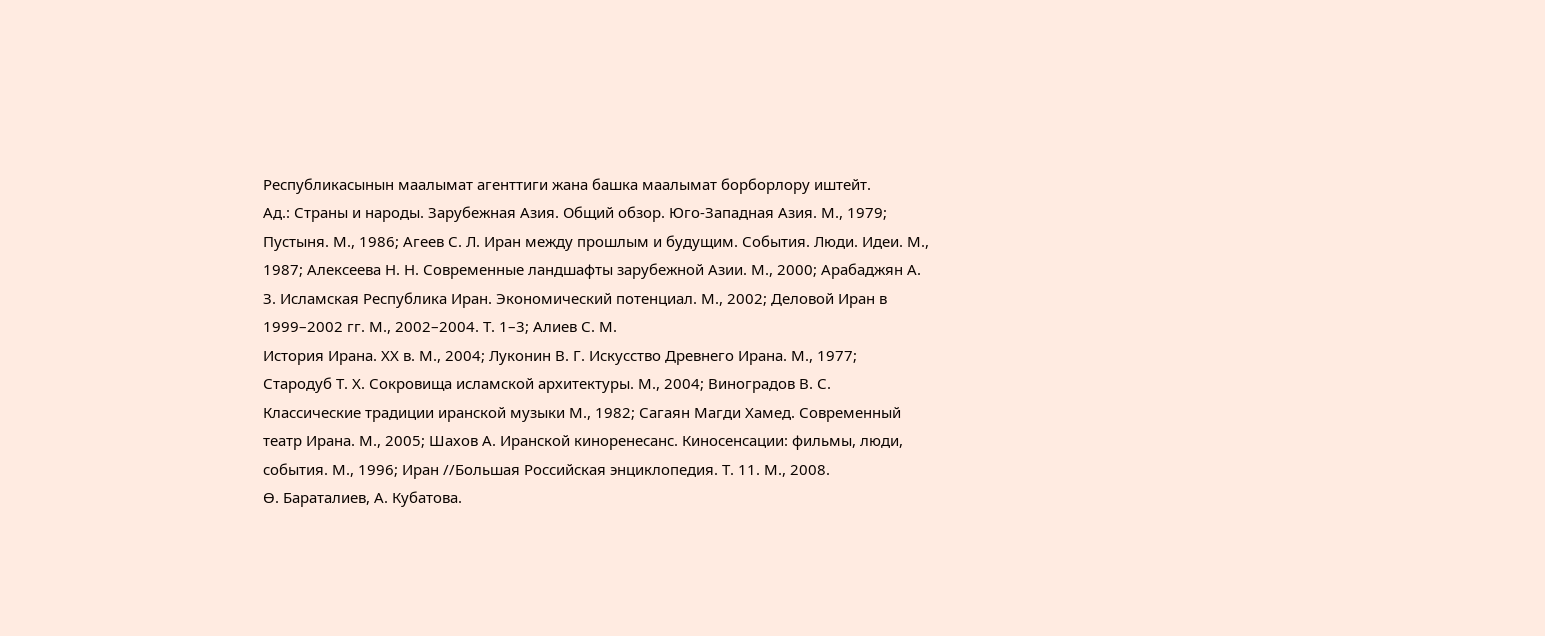Республикасынын маалымат агенттиги жана башка маалымат борборлору иштейт.
Ад.: Страны и народы. Зарубежная Азия. Общий обзор. Юго-Западная Азия. М., 1979; Пустыня. М., 1986; Агеев С. Л. Иран между прошлым и будущим. События. Люди. Идеи. М., 1987; Алексеева Н. Н. Современные ландшафты зарубежной Азии. М., 2000; Арабаджян А. З. Исламская Республика Иран. Экономический потенциал. М., 2002; Деловой Иран в 1999–2002 гг. М., 2002–2004. Т. 1–3; Алиев С. М.
История Ирана. ХХ в. М., 2004; Луконин В. Г. Искусство Древнего Ирана. М., 1977; Стародуб Т. Х. Сокровища исламской архитектуры. М., 2004; Виноградов В. С. Классические традиции иранской музыки М., 1982; Сагаян Магди Хамед. Современный театр Ирана. М., 2005; Шахов А. Иранской киноренесанс. Киносенсации: фильмы, люди, события. М., 1996; Иран //Большая Российская энциклопедия. Т. 11. М., 2008.
Ө. Бараталиев, А. Кубатова.